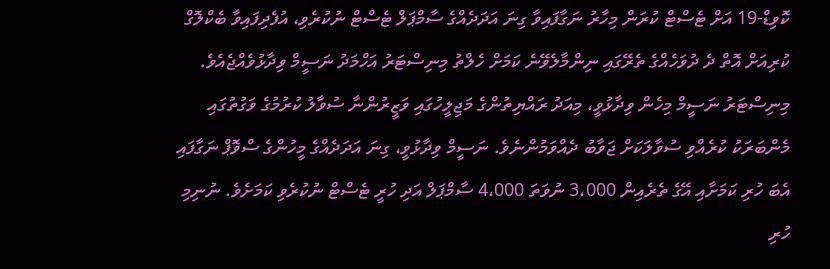ކޮވިޑް-19 އަށް ޓެސްޓް ކުރަން މިހާރު ނަގާފައިވާ ގިނަ އަދަދެއްގެ ސާމްޕަލް ޓެސްޓް ނުކުރެވި، އުފެދިފައިވާ ބެކްލޮގް ކުރިއަށް އޮތް ދެ ދުވަހެއްގެ ތެރޭގައި ނިންމާލެވޭނެ ކަމަށް ހެލްތު މިނިސްޓަރު އަހްމަދު ނަސީމް ވިދާޅުވެއްޖެއެވެ.
މިނިސްޓަރު ނަސީމް މިހެން ވިދާޅުވީ، މިއަދު ރައްޔިތުންގެ މަޖިލީހުގައި ވަޒީރުންނާ ސުވާލު ކުރުމުގެ ވަގުތުގައި މެންބަރަކު ކުރެއްވި ސުވާލަކަށް ޖަވާބު ދެއްވަމުންނެވެ. ނަސީމް ވިދާޅުވީ، ގިނަ އަދަދެއްގެ މީހުންގެ ސްވޮޕް ނަގާފައި އެބަ ހުރި ކަމަށާއި އޭގެ ތެރެއިން 3،000 ނުވަތަ 4،000 ސާމްޕަލް އަދި ހުރީ ޓެސްޓް ނުކުރެވި ކަމަށެވެ. ނުނިމި ހުރި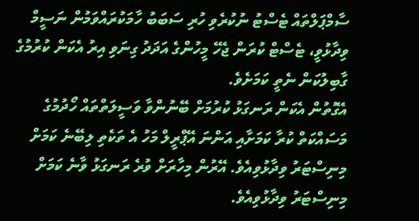ސާމްޕަލްތައް ޓެސްޓު ނުކުރެވި ހުރި ސަބަބު ހާމަކުރައްވަމުން ނަސީމް ވިދާޅުވީ، ޓެސްޓް ކުރަން ޖެހޭ މީހުންގެ އަދަދު ގިނަވި އިރު އެކަން ކުރުމުގެ ގާބިލުކަން ނެތީ ކަމަށެވެ.
އެގޮތުން އެކަން ރަނގަޅު ކުރުމަށް ބޭނުންވާ ވަސީލަތްތައް ހޯދުމުގެ މަސައްކަތް ކުރާ ކަމަށާއި އަންނަ އޭޕްރީލް މަހު އެ ތަކެތި ލިބޭނެ ކަމަށް މިނިސްޓަރު ވިދާޅުވިއެވެ. އޭރުން މިހާރަށް ވުރެ ރަނގަޅު ވާނެ ކަމަށް މިނިސްޓަރު ވިދާޅުވިއެވެ.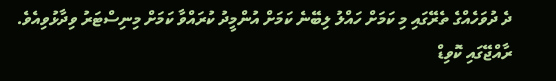ދެ ދުވަހެއްގެ ތެރޭގައި މި ކަމަށް ހައްލު ލިބޭނެ ކަމަށް އުންމީދު ކުރައްވާ ކަމަށް މިނިސްޓަރު ވިދާޅުވިއެވެ.
ރާއްޖޭގައި ކޮވިޑް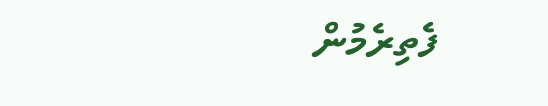ފެތިރެމުން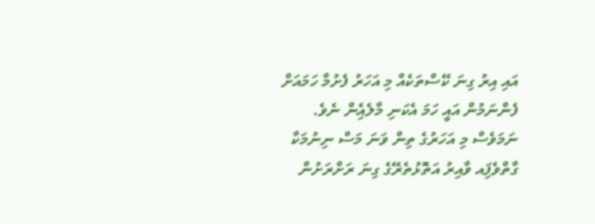އައި އިރު ގިނަ ކޭސްތަކެއް މި އަހަރު ފެށުމާ ހަމައަށް ފެންނަމުން އައީ ހަމަ އެކަނި މާލެއެިން ނެވެ. ނަމަވެސް މި އަހަރުގެ ތިން ވަނަ މަސް ނިނުމަކާ ގާތްވެފަިއ ވާއިރު އަތޮޅުތެރޭގެ ގިނަ ރަށްރަށުން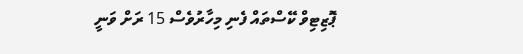ޕޮޒިޓިވް ކޭސްތައް ފެނި މިހާރުވެސް 15 ރަށް ވަނީ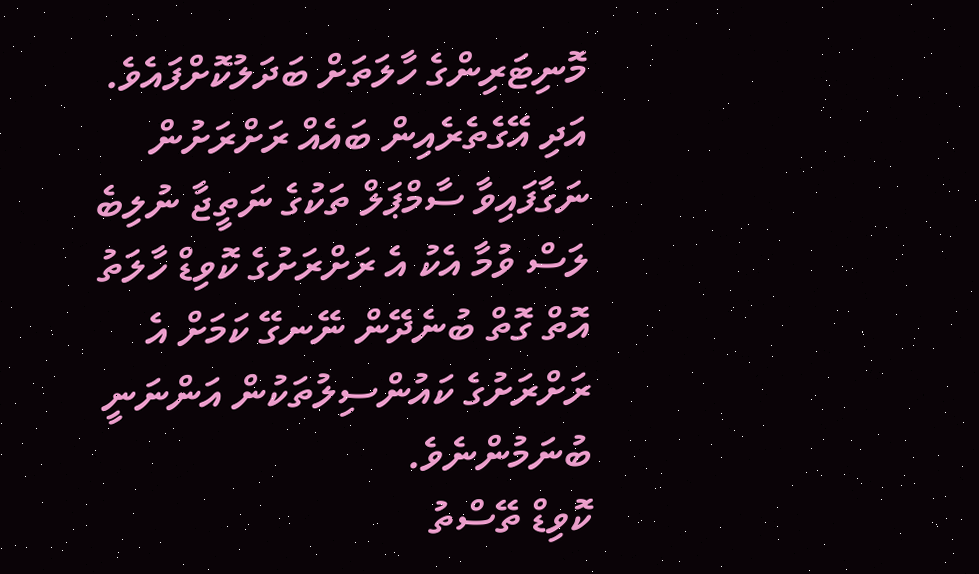މޮނިޓަރިންގެ ހާލަތަށް ބަދަލުކޮށްފައެވެ. އަދި އޭގެތެރެއިން ބައެއް ރަށްރަށުން ނަގާފައިވާ ސާމްޕަލް ތަކުގެ ނަތީޖާ ނުލިބެ ލަސް ވުމާ އެކު އެ ރަށްރަށުގެ ކޮވިޑް ހާލަތު އޮތް ގޮތް ބުނެދޭން ނޭނގޭ ކަމަށް އެ ރަށްރަށުގެ ކައުންސިލުތަކުން އަންނަނީ ބުނަމުންނެވެ.
ކޮވިޑް ތޭސްތު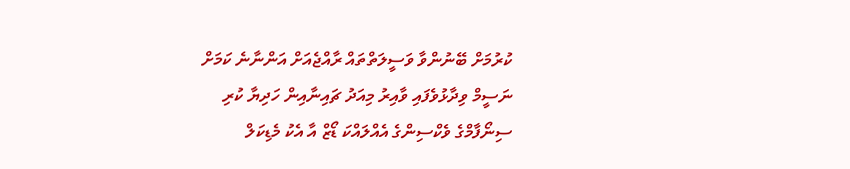ކުރުމަށް ބޭނުންވާ ވަސީލަތްތައް ރާއްޖެއަށް އަންނާނެ ކަމަށް ނަސީމް ވިދާޅުވެފައި ވާއިރު މިއަދު ޗައިނާއިން ހަދިޔާ ކުރި ސިނޯފާމްގެ ވެކްސިންގެ އެއްލައްކަ ޑޯޒް އާ އެކު މެޑިކަލް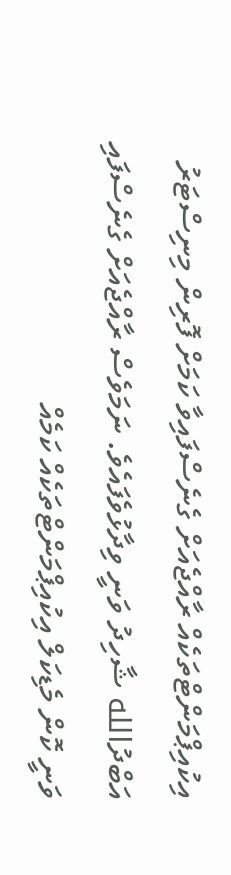އިކުއިޕްމަންޓްތަކެއް ރާއްޖެއަށް ގެނެސްފައިވާ ކަމަށް ފޮރިން މިނިސްޓަރު އަބްދުالله ޝާހިދު ވަނީ ވިދާޅުވެފައެވެ. ނަމަވެސް ރާއްޖެއަށް ގެނެސްފައި ވަނީ ކޮން މެޑިކަލް އިކުއިޕްމަންޓްތަކެއް ކަމެއް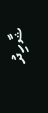ޝާހިދު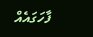ފާހަގައެއް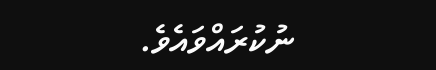ނުކުރައްވައެވެ.